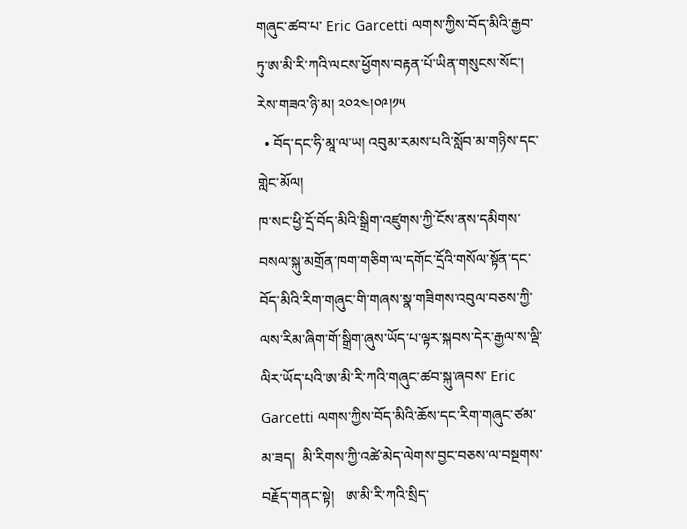གཞུང་ཚབ་པ་ Eric Garcetti ལགས་ཀྱིས་བོད་མིའི་རྒྱབ་ཏུ་ཨ་མི་རི་ཀའི་ལངས་ཕྱོགས་བརྟན་པོ་ཡིན་གསུངས་སོང་།
རེས་གཟའ་ཉི་མ། ༢༠༢༤།༠༩།༡༥
  • བོད་དང་ཧི་མཱ་ལ་ཡ། འབུམ་རམས་པའི་སློབ་མ་གཉིས་དང་གླེང་མོལ།
ཁ་སང་ཕྱི་དྲོ་བོད་མིའི་སྒྲིག་འཛུགས་ཀྱི་ངོས་ནས་དམིགས་བསལ་སྐུ་མགྲོན་ཁག་གཅིག་ལ་དགོང་དྲོའི་གསོལ་སྟོན་དང་བོད་མིའི་རིག་གཞུང་གི་གཞས་སྣ་གཟིགས་འབུལ་བཅས་ཀྱི་ལས་རིམ་ཞིག་གོ་སྒྲིག་ཞུས་ཡོད་པ་ལྟར་སྐབས་དེར་རྒྱལ་ས་ལྡི་ལིར་ཡོད་པའི་ཨ་མི་རི་ཀའི་གཞུང་ཚབ་སྐུ་ཞབས་ Eric Garcetti ལགས་ཀྱིས་བོད་མིའི་ཆོས་དང་རིག་གཞུང་ཙམ་མ་ཟད།  མི་རིགས་ཀྱི་འཚེ་མེད་ལེགས་བྱང་བཅས་ལ་བསྔགས་བརྗོད་གནང་སྟེ།   ཨ་མི་རི་ཀའི་སྲིད་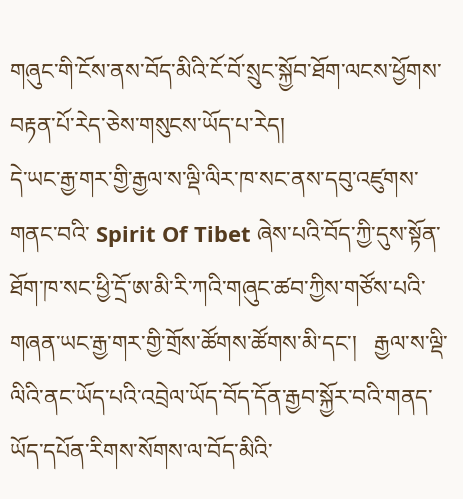གཞུང་གི་ངོས་ནས་བོད་མིའི་ངོ་བོ་སྲུང་སྐྱོབ་ཐོག་ལངས་ཕྱོགས་བརྟན་པོ་རེད་ཅེས་གསུངས་ཡོད་པ་རེད།
དེ་ཡང་རྒྱ་གར་གྱི་རྒྱལ་ས་ལྡི་ལིར་ཁ་སང་ནས་དབུ་འཛུགས་གནང་བའི་ Spirit Of Tibet ཞེས་པའི་བོད་ཀྱི་དུས་སྟོན་ཐོག་ཁ་སང་ཕྱི་དྲོ་ཨ་མི་རི་ཀའི་གཞུང་ཚབ་ཀྱིས་གཙོས་པའི་གཞན་ཡང་རྒྱ་གར་གྱི་གྲོས་ཚོགས་ཚོགས་མི་དང་།   རྒྱལ་ས་ལྡི་ལིའི་ནང་ཡོད་པའི་འབྲེལ་ཡོད་བོད་དོན་རྒྱབ་སྐྱོར་བའི་གནད་ཡོད་དཔོན་རིགས་སོགས་ལ་བོད་མིའི་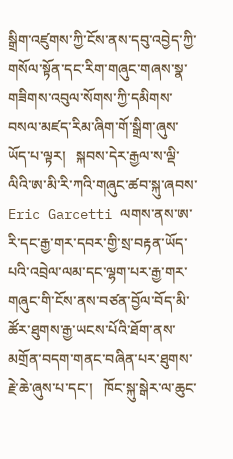སྒྲིག་འཛུགས་ཀྱི་ངོས་ནས་དབུ་འབྱེད་ཀྱི་གསོལ་སྟོན་དང་རིག་གཞུང་གཞས་སྣ་གཟིགས་འབུལ་སོགས་ཀྱི་དམིགས་བསལ་མཛད་རིམ་ཞིག་གོ་སྒྲིག་ཞུས་ཡོད་པ་ལྟར།   སྐབས་དེར་རྒྱལ་ས་ལྡི་ལིའི་ཨ་མི་རི་ཀའི་གཞུང་ཚབ་སྐུ་ཞབས་ Eric Garcetti ལགས་ནས་ཨ་རི་དང་རྒྱ་གར་དབར་གྱི་སྲ་བརྟན་ཡོད་པའི་འབྲེལ་ལམ་དང་ལྷག་པར་རྒྱ་གར་གཞུང་གི་ངོས་ནས་བཙན་བྱོལ་བོད་མི་ཚོར་ཐུགས་རྒྱ་ཡངས་པོའི་ཐོག་ནས་མགྲོན་བདག་གནང་བཞིན་པར་ཐུགས་རྗེ་ཆེ་ཞུས་པ་དང་།   ཁོང་སྐུ་སྒེར་ལ་ཆུང་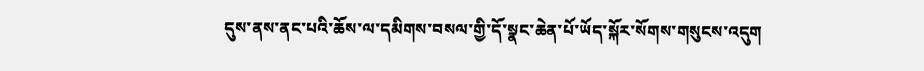དུས་ནས་ནང་པའི་ཆོས་ལ་དམིགས་བསལ་གྱི་དོ་སྣང་ཆེན་པོ་ཡོད་སྐོར་སོགས་གསུངས་འདུག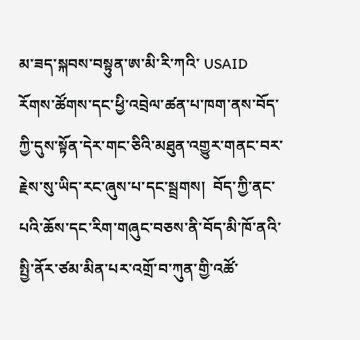མ་ཟད་སྐབས་བསྟུན་ཨ་མི་རི་ཀའི་ USAID རོགས་ཚོགས་དང་ཕྱི་འབྲེལ་ཚན་པ་ཁག་ནས་བོད་ཀྱི་དུས་སྟོན་དེར་གང་ཅིའི་མཐུན་འགྱུར་གནང་བར་རྗེས་སུ་ཡིད་རང་ཞུས་པ་དང་སྦྲགས།  བོད་ཀྱི་ནང་པའི་ཆོས་དང་རིག་གཞུང་བཅས་ནི་བོད་མི་ཁོ་ནའི་སྤྱི་ནོར་ཙམ་མིན་པར་འགྲོ་བ་ཀུན་གྱི་འཚོ་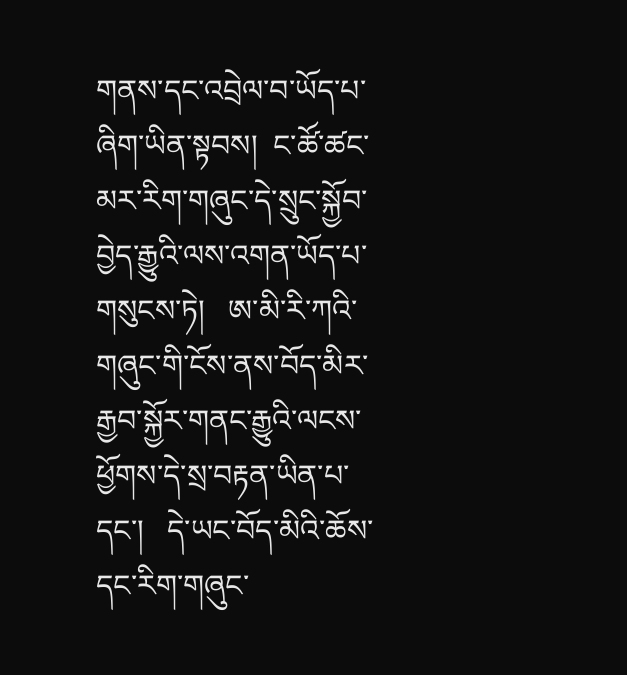གནས་དང་འབྲེལ་བ་ཡོད་པ་ཞིག་ཡིན་སྟབས།  ང་ཚོ་ཚང་མར་རིག་གཞུང་དེ་སྲུང་སྐྱོབ་བྱེད་རྒྱུའི་ལས་འགན་ཡོད་པ་གསུངས་ཏེ།   ཨ་མི་རི་ཀའི་གཞུང་གི་ངོས་ནས་བོད་མིར་རྒྱབ་སྐྱོར་གནང་རྒྱུའི་ལངས་ཕྱོགས་དེ་སྲ་བརྟན་ཡིན་པ་དང་།   དེ་ཡང་བོད་མིའི་ཆོས་དང་རིག་གཞུང་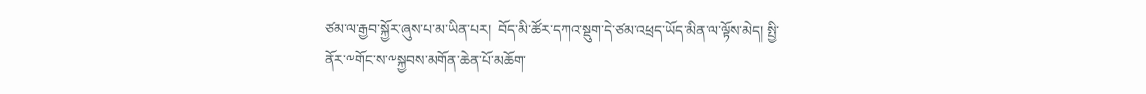ཙམ་ལ་རྒྱབ་སྐྱོར་ཞུས་པ་མ་ཡིན་པར།  བོད་མི་ཚོར་དཀའ་སྡུག་དེ་ཙམ་འཕྲད་ཡོད་མིན་ལ་ལྟོས་མེད། སྤྱི་ནོར་༸གོང་ས་༸སྐྱབས་མགོན་ཆེན་པོ་མཆོག་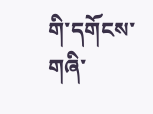གི་དགོངས་གཞི་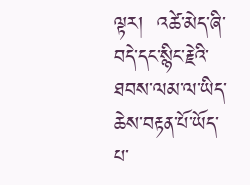ལྟར།  འཚེ་མེད་ཞི་བདེ་དང་སྙིང་རྗེའི་ཐབས་ལམ་ལ་ཡིད་ཆེས་བརྟན་པོ་ཡོད་པ་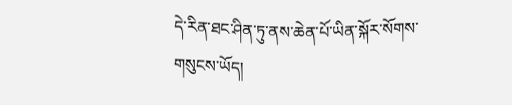དེ་རིན་ཐང་ཤིན་ཏུ་ནས་ཆེན་པོ་ཡིན་སྐོར་སོགས་གསུངས་ཡོད།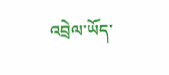འབྲེལ་ཡོད་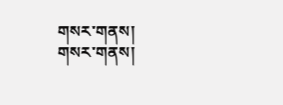གསར་གནས།
གསར་གནས།